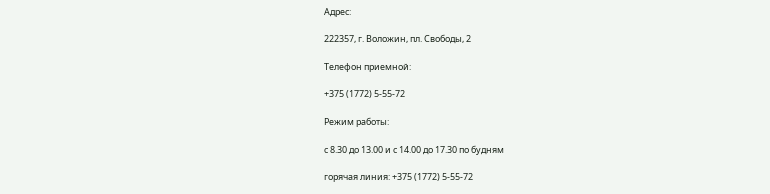Адрес:

222357, г. Воложин, пл. Свободы, 2

Телефон приемной:

+375 (1772) 5-55-72

Режим работы:

с 8.30 до 13.00 и с 14.00 до 17.30 по будням

горячая линия: +375 (1772) 5-55-72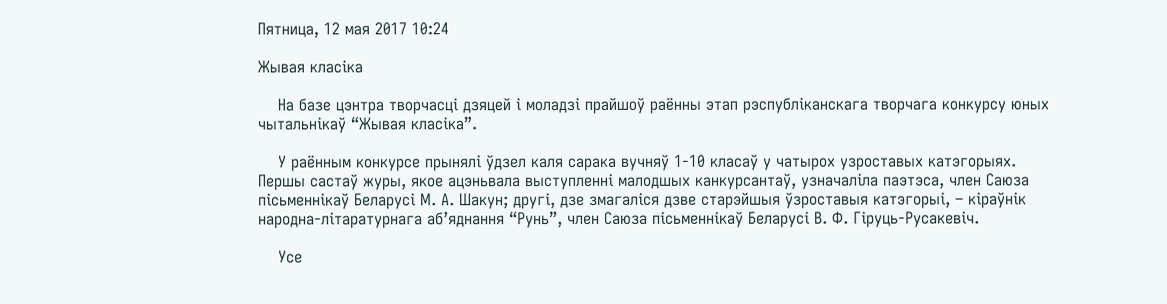Пятница, 12 мая 2017 10:24

Жывая класіка

    На базе цэнтра творчасці дзяцей і моладзі прайшоў раённы этап рэспубліканскага творчага конкурсу юных чытальнікаў “Жывая класіка”.

    У раённым конкурсе прынялі ўдзел каля сарака вучняў 1-10 класаў у чатырох узроставых катэгорыях. Першы састаў журы, якое ацэньвала выступленні малодшых канкурсантаў, узначаліла паэтэса, член Саюза пісьменнікаў Беларусі М. А. Шакун; другі, дзе змагаліся дзве старэйшыя ўзроставыя катэгорыі, – кіраўнік народна-літаратурнага аб’яднання “Рунь”, член Саюза пісьменнікаў Беларусі В. Ф. Гіруць-Русакевіч.

    Усе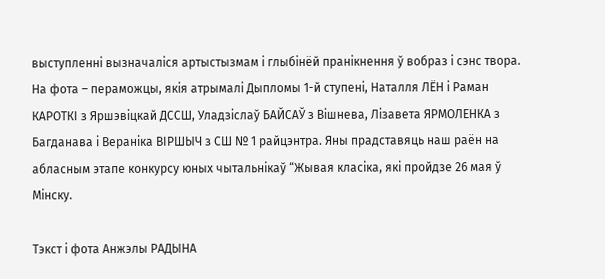выступленні вызначаліся артыстызмам і глыбінёй пранікнення ў вобраз і сэнс твора. На фота – пераможцы, якія атрымалі Дыпломы 1-й ступені, Наталля ЛЁН і Раман КАРОТКІ з Яршэвіцкай ДССШ, Уладзіслаў БАЙСАЎ з Вішнева, Лізавета ЯРМОЛЕНКА з Багданава і Вераніка ВІРШЫЧ з СШ № 1 райцэнтра. Яны прадставяць наш раён на абласным этапе конкурсу юных чытальнікаў “Жывая класіка, які пройдзе 26 мая ў Мінску.

Тэкст і фота Анжэлы РАДЫНА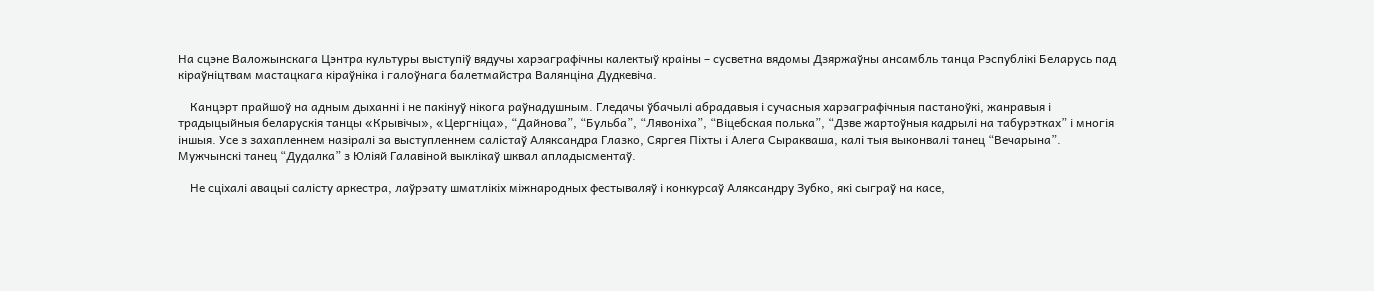На сцэне Валожынскага Цэнтра культуры выступіў вядучы харэаграфічны калектыў краіны – сусветна вядомы Дзяржаўны ансамбль танца Рэспублікі Беларусь пад кіраўніцтвам мастацкага кіраўніка і галоўнага балетмайстра Валянціна Дудкевіча.

    Канцэрт прайшоў на адным дыханні і не пакінуў нікога раўнадушным. Гледачы ўбачылі абрадавыя і сучасныя харэаграфічныя пастаноўкі, жанравыя і традыцыйныя беларускія танцы «Крывічы», «Цергніца», “Дайнова”, “Бульба”, “Лявоніха”, “Віцебская полька”, “Дзве жартоўныя кадрылі на табурэтках” і многія іншыя. Усе з захапленнем назіралі за выступленнем салістаў Аляксандра Глазко, Сяргея Піхты і Алега Сыракваша, калі тыя выконвалі танец “Вечарына”. Мужчынскі танец “Дудалка” з Юліяй Галавіной выклікаў шквал апладысментаў.

    Не сціхалі авацыі салісту аркестра, лаўрэату шматлікіх міжнародных фестываляў і конкурсаў Аляксандру Зубко, які сыграў на касе,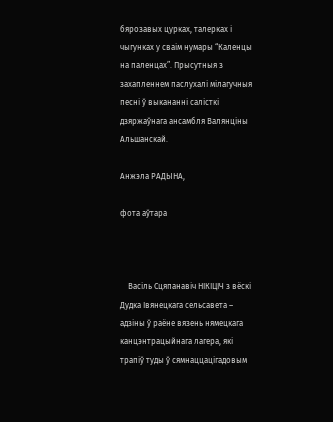бярозавых цурках, талерках і чыгунках у сваім нумары “Каленцы на паленцах”. Прысутныя з захапленнем паслухалі мілагучныя песні ў выкананні салісткі дзяржаўнага ансамбля Валянціны Альшанскай.

Анжэла РАДЫНА,

фота аўтара



    Васіль Сцяпанавіч НІКІЦІЧ з вёскі Дудка Івянецкага сельсавета – адзіны ў раёне вязень нямецкага канцэнтрацыйнага лагера, які трапіў туды ў сямнаццацігадовым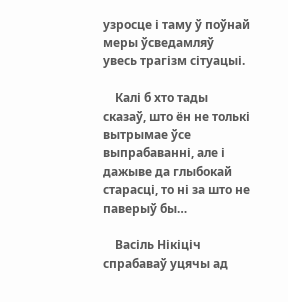узросце і таму ў поўнай меры ўсведамляў увесь трагізм сітуацыі.

    Калі б хто тады сказаў, што ён не толькі вытрымае ўсе выпрабаванні, але і дажыве да глыбокай старасці, то ні за што не паверыў бы…

    Васіль Нікіціч спрабаваў уцячы ад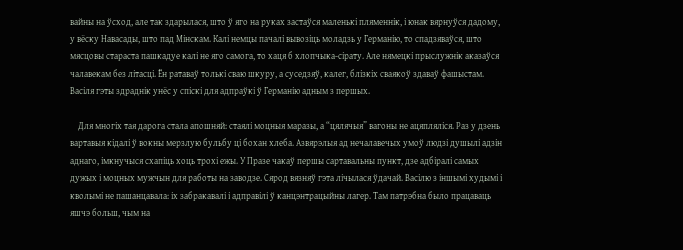вайны на ўсход, але так здарылася, што ў яго на руках застаўся маленькі пляменнік, і юнак вярнуўся дадому, у вёску Навасады, што пад Мінскам. Калі немцы пачалі вывозіць моладзь у Германію, то спадзяваўся, што мясцовы стараста пашкадуе калі не яго самога, то хаця б хлопчыка-сірату. Але нямецкі прыслужнік аказаўся чалавекам без літасці. Ён ратаваў толькі сваю шкуру, а суседзяў, калег, блізкіх сваякоў здаваў фашыстам. Васіля гэты здраднік унёс у спіскі для адпраўкі ў Германію адным з першых.

    Для многіх тая дарога стала апошняй: стаялі моцныя маразы, а “цялячыя” вагоны не ацяпляліся. Раз у дзень вартавыя кідалі ў вокны мерзлую бульбу ці бохан хлеба. Азвярэлыя ад нечалавечых умоў людзі душылі адзін аднаго, імкнучыся схапіць хоць трохі ежы. У Празе чакаў першы сартавальны пункт, дзе адбіралі самых дужых і моцных мужчын для работы на заводзе. Сярод вязняў гэта лічылася ўдачай. Васілю з іншымі худымі і кволымі не пашанцавала: іх забракавалі і адправілі ў канцэнтрацыйны лагер. Там патрэбна было працаваць яшчэ больш, чым на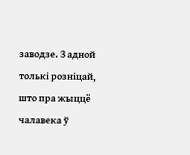заводзе. З адной толькі розніцай, што пра жыццё чалавека ў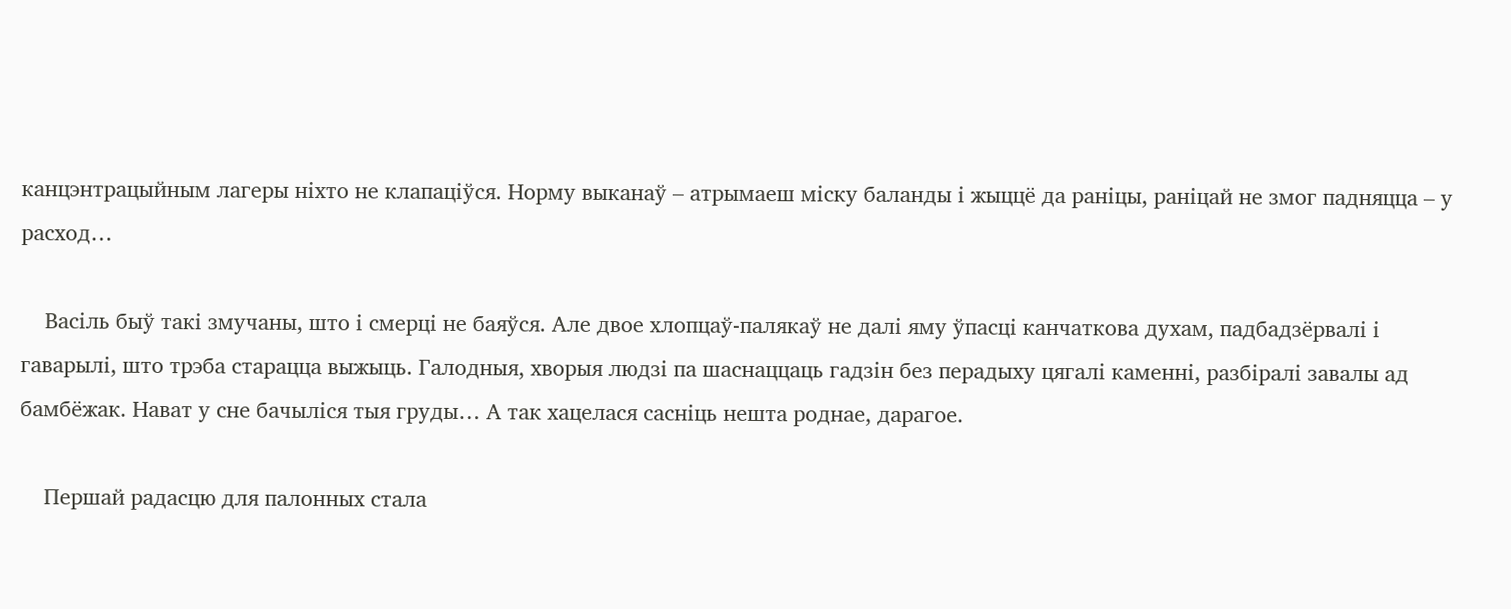канцэнтрацыйным лагеры ніхто не клапаціўся. Норму выканаў – атрымаеш міску баланды і жыццё да раніцы, раніцай не змог падняцца – у расход…

    Васіль быў такі змучаны, што і смерці не баяўся. Але двое хлопцаў-палякаў не далі яму ўпасці канчаткова духам, падбадзёрвалі і гаварылі, што трэба старацца выжыць. Галодныя, хворыя людзі па шаснаццаць гадзін без перадыху цягалі каменні, разбіралі завалы ад бамбёжак. Нават у сне бачыліся тыя груды… А так хацелася сасніць нешта роднае, дарагое.

    Першай радасцю для палонных стала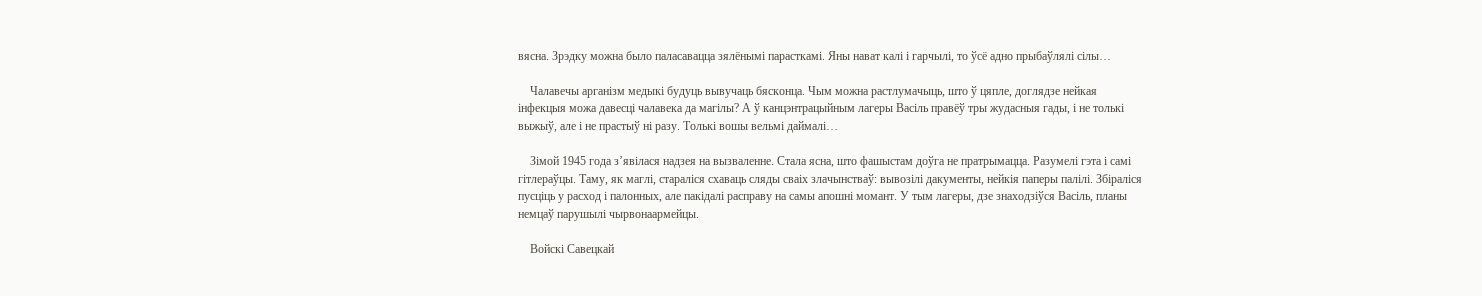вясна. Зрэдку можна было паласавацца зялёнымі парасткамі. Яны нават калі і гарчылі, то ўсё адно прыбаўлялі сілы…

    Чалавечы арганізм медыкі будуць вывучаць бясконца. Чым можна растлумачыць, што ў цяпле, доглядзе нейкая інфекцыя можа давесці чалавека да магілы? А ў канцэнтрацыйным лагеры Васіль правёў тры жудасныя гады, і не толькі выжыў, але і не прастыў ні разу. Толькі вошы вельмі даймалі…

    Зімой 1945 года з’явілася надзея на вызваленне. Стала ясна, што фашыстам доўга не пратрымацца. Разумелі гэта і самі гітлераўцы. Таму, як маглі, стараліся схаваць сляды сваіх злачынстваў: вывозілі дакументы, нейкія паперы палілі. Збіраліся пусціць у расход і палонных, але пакідалі расправу на самы апошні момант. У тым лагеры, дзе знаходзіўся Васіль, планы немцаў парушылі чырвонаармейцы.

    Войскі Савецкай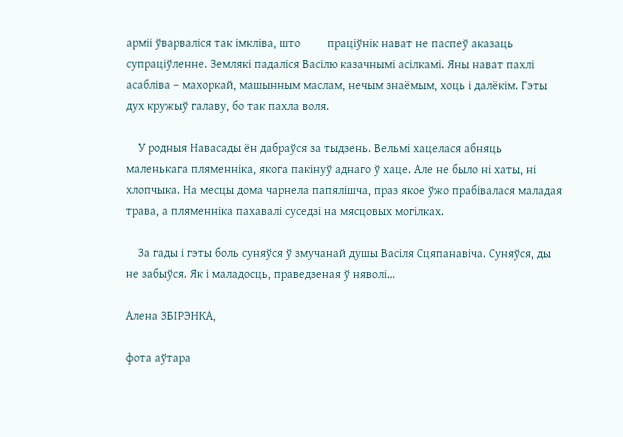арміі ўварваліся так імкліва, што         праціўнік нават не паспеў аказаць супраціўленне. Землякі падаліся Васілю казачнымі асілкамі. Яны нават пахлі асабліва – махоркай, машынным маслам, нечым знаёмым, хоць і далёкім. Гэты дух кружыў галаву, бо так пахла воля.

    У родныя Навасады ён дабраўся за тыдзень. Вельмі хацелася абняць маленькага пляменніка, якога пакінуў аднаго ў хаце. Але не было ні хаты, ні хлопчыка. На месцы дома чарнела папялішча, праз якое ўжо прабівалася маладая трава, а пляменніка пахавалі суседзі на мясцовых могілках.

    За гады і гэты боль суняўся ў змучанай душы Васіля Сцяпанавіча. Суняўся, ды не забыўся. Як і маладосць, праведзеная ў няволі…

Алена ЗБІРЭНКА,

фота аўтара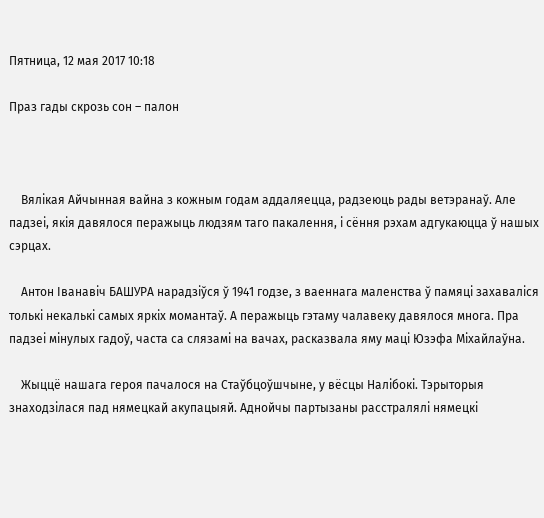Пятница, 12 мая 2017 10:18

Праз гады скрозь сон – палон



    Вялікая Айчынная вайна з кожным годам аддаляецца, радзеюць рады ветэранаў. Але падзеі, якія давялося перажыць людзям таго пакалення, і сёння рэхам адгукаюцца ў нашых сэрцах.

    Антон Іванавіч БАШУРА нарадзіўся ў 1941 годзе, з ваеннага маленства ў памяці захаваліся толькі некалькі самых яркіх момантаў. А перажыць гэтаму чалавеку давялося многа. Пра падзеі мінулых гадоў, часта са слязамі на вачах, расказвала яму маці Юзэфа Міхайлаўна.

    Жыццё нашага героя пачалося на Стаўбцоўшчыне, у вёсцы Налібокі. Тэрыторыя знаходзілася пад нямецкай акупацыяй. Аднойчы партызаны расстралялі нямецкі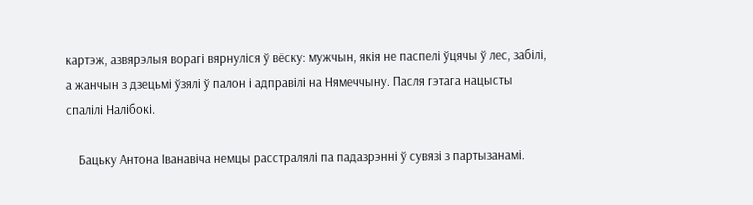картэж, азвярэлыя ворагі вярнуліся ў вёску: мужчын, якія не паспелі ўцячы ў лес, забілі, а жанчын з дзецьмі ўзялі ў палон і адправілі на Нямеччыну. Пасля гэтага нацысты спалілі Налібокі.

    Бацьку Антона Іванавіча немцы расстралялі па падазрэнні ў сувязі з партызанамі.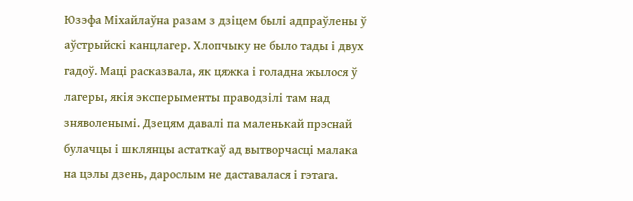Юзэфа Міхайлаўна разам з дзіцем былі адпраўлены ў аўстрыйскі канцлагер. Хлопчыку не было тады і двух гадоў. Маці расказвала, як цяжка і голадна жылося ў лагеры, якія эксперыменты праводзілі там над зняволенымі. Дзецям давалі па маленькай прэснай булачцы і шклянцы астаткаў ад вытворчасці малака на цэлы дзень, дарослым не даставалася і гэтага.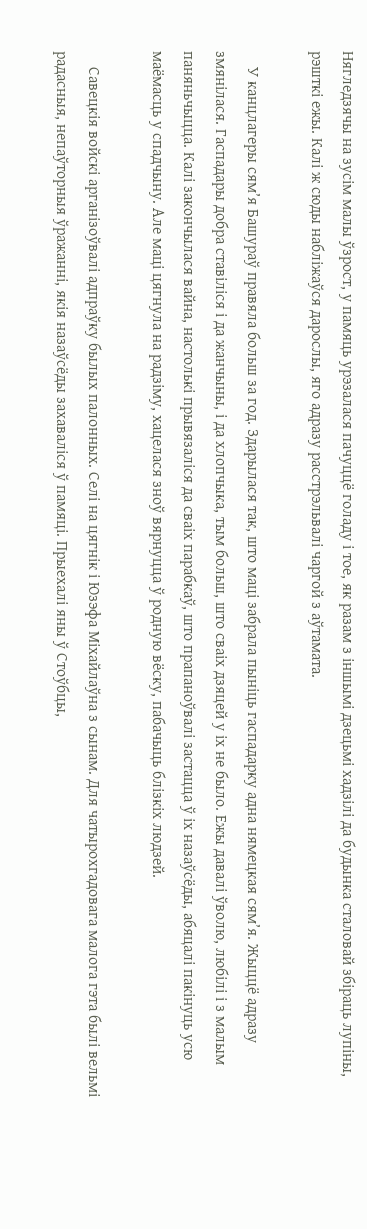Нягледзячы на зусім малы ўзрост, у памяць урэзалася пачуццё голаду і тое, як разам з іншымі дзецьмі хадзілі да будынка сталовай збіраць лупіны, рэшткі ежы. Калі ж сюды набліжаўся дарослы, яго адразу расстрэльвалі чаргой з аўтамата.

    У канцлагеры сям’я Башураў правяла больш за год. Здарылася так, што маці забрала пыніць гаспадарку адна нямецкая сям’я. Жыццё адразу змянілася. Гаспадары добра ставіліся і да жанчыны, і да хлопчыка, тым больш, што сваіх дзяцей у іх не было. Ежы давалі ўволю, любілі і з малым паняньчыцца. Калі закончылася вайна, настолькі прывязаліся да сваіх парабкаў, што прапаноўвалі застацца ў іх назаўсёды, абяцалі пакінуць усю маёмасць у спадчыну. Але маці цягнула на радзіму, хацелася зноў вярнуцца ў родную вёску, пабачыць блізкіх людзей.

    Савецкія войскі арганізоўвалі адпраўку былых палонных. Селі на цягнік і Юзэфа Міхайлаўна з сынам. Для чатырохгадовага малога гэта былі вельмі радасныя, непаўторныя ўражанні, якія назаўсёды захаваліся ў памяці. Прыехалі яны ў Стоўбцы,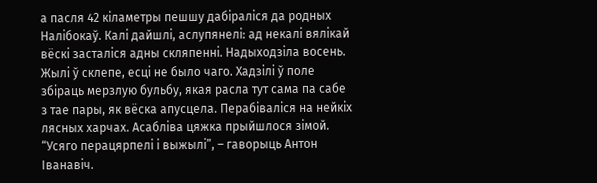а пасля 42 кіламетры пешшу дабіраліся да родных Налібокаў. Калі дайшлі, аслупянелі: ад некалі вялікай вёскі засталіся адны скляпенні. Надыходзіла восень. Жылі ў склепе, есці не было чаго. Хадзілі ў поле збіраць мерзлую бульбу, якая расла тут сама па сабе з тае пары, як вёска апусцела. Перабіваліся на нейкіх лясных харчах. Асабліва цяжка прыйшлося зімой. “Усяго перацярпелі і выжылі”, – гаворыць Антон Іванавіч.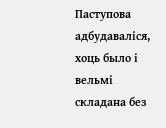Паступова адбудаваліся, хоць было і вельмі складана без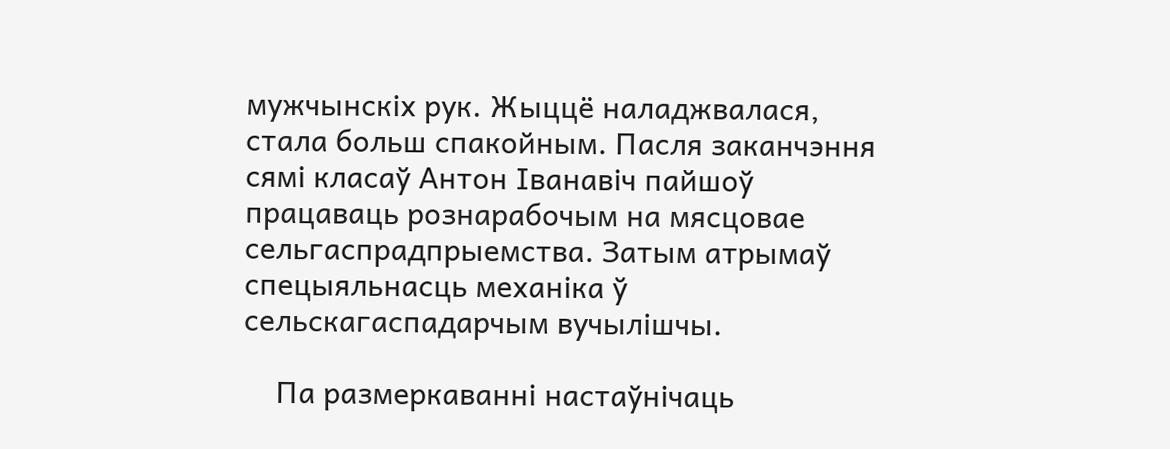мужчынскіх рук. Жыццё наладжвалася, стала больш спакойным. Пасля заканчэння сямі класаў Антон Іванавіч пайшоў працаваць рознарабочым на мясцовае сельгаспрадпрыемства. Затым атрымаў спецыяльнасць механіка ў сельскагаспадарчым вучылішчы.

    Па размеркаванні настаўнічаць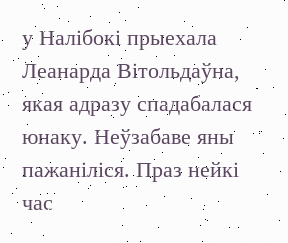у Налібокі прыехала Леанарда Вітольдаўна, якая адразу спадабалася юнаку. Неўзабаве яны пажаніліся. Праз нейкі час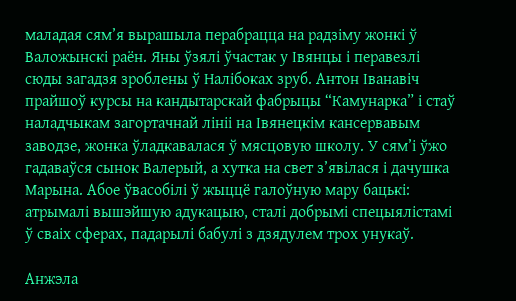маладая сям’я вырашыла перабрацца на радзіму жонкі ў Валожынскі раён. Яны ўзялі ўчастак у Івянцы і перавезлі сюды загадзя зроблены ў Налібоках зруб. Антон Іванавіч прайшоў курсы на кандытарскай фабрыцы “Камунарка” і стаў наладчыкам загортачнай лініі на Івянецкім кансервавым заводзе, жонка ўладкавалася ў мясцовую школу. У сям’і ўжо гадаваўся сынок Валерый, а хутка на свет з’явілася і дачушка Марына. Абое ўвасобілі ў жыццё галоўную мару бацькі: атрымалі вышэйшую адукацыю, сталі добрымі спецыялістамі ў сваіх сферах, падарылі бабулі з дзядулем трох унукаў.

Анжэла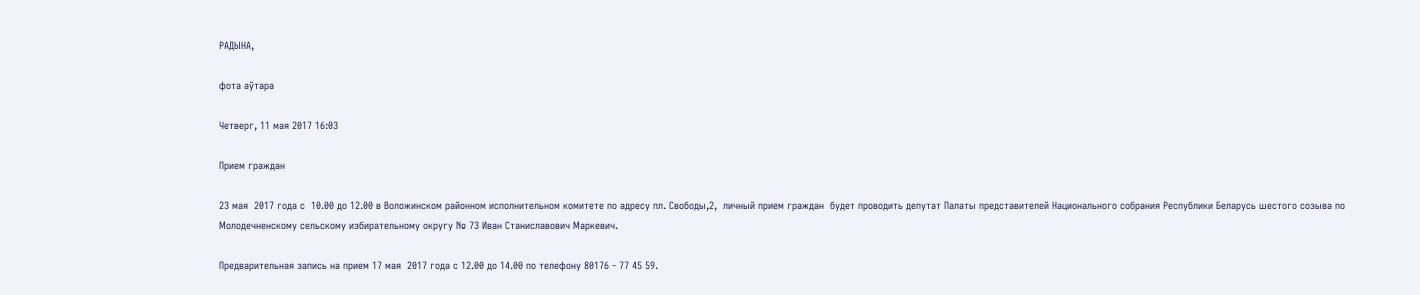РАДЫНА,

фота аўтара

Четверг, 11 мая 2017 16:03

Прием граждан

23 мая  2017 года с  10.00 до 12.00 в Воложинском районном исполнительном комитете по адресу пл. Свободы,2,  личный прием граждан  будет проводить депутат Палаты представителей Национального собрания Республики Беларусь шестого созыва по Молодечненскому сельскому избирательному округу № 73 Иван Станиславович Маркевич.

Предварительная запись на прием 17 мая  2017 года с 12.00 до 14.00 по телефону 80176 - 77 45 59.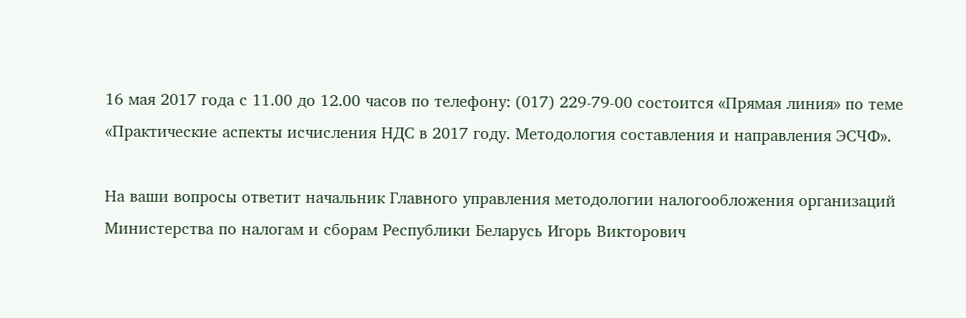16 мая 2017 года с 11.00 до 12.00 часов по телефону: (017) 229-79-00 состоится «Прямая линия» по теме «Практические аспекты исчисления НДС в 2017 году. Методология составления и направления ЭСЧФ».

На ваши вопросы ответит начальник Главного управления методологии налогообложения организаций Министерства по налогам и сборам Республики Беларусь Игорь Викторович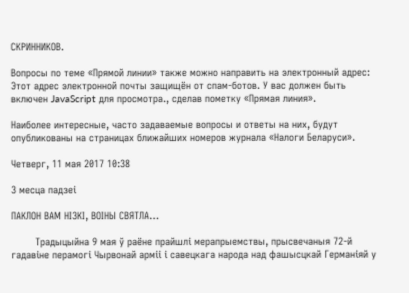СКРИННИКОВ.

Вопросы по теме «Прямой линии» также можно направить на электронный адрес: Этот адрес электронной почты защищён от спам-ботов. У вас должен быть включен JavaScript для просмотра., сделав пометку «Прямая линия».

Наиболее интересные, часто задаваемые вопросы и ответы на них, будут опубликованы на страницах ближайших номеров журнала «Налоги Беларуси».

Четверг, 11 мая 2017 10:38

З месца падзеі

ПАКЛОН ВАМ НІЗКІ, ВОІНЫ СВЯТЛА…

        Традыцыйна 9 мая ў раёне прайшлі мерапрыемствы, прысвечаныя 72-й гадавіне перамогі Чырвонай арміі і савецкага народа над фашысцкай Германіяй у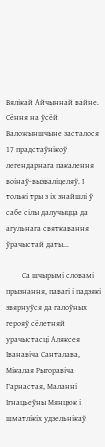Вялікай Айчыннай вайне. Сёння на ўсёй Валожыншчыне засталося 17 прадстаўнікоў легендарнага пакалення воінаў-вызваліцеляў. І толькі тры з іх знайшлі ў сабе сілы далучыцца да агульнага святкавання ўрачыстай даты...

        Са шчырымі словамі прызнання, павагі і падзякі звярнуўся да галоўных герояў сёлетняй урачыстасці Аляксея Іванавіча Санталава, Мікалая Рыгоравіча Гарнастая, Маланні Ігнацьеўны Мянцюк і шматлікіх удзельнікаў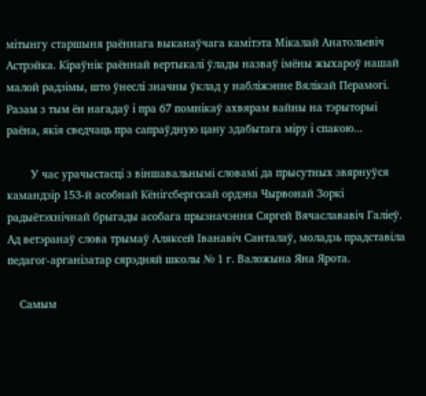мітынгу старшыня раённага выканаўчага камітэта Мікалай Анатольевіч Астрэйка. Кіраўнік раённай вертыкалі ўлады назваў імёны жыхароў нашай малой радзімы, што ўнеслі значны ўклад у набліжэнне Вялікай Перамогі. Разам з тым ён нагадаў і пра 67 помнікаў ахвярам вайны на тэрыторыі раёна, якія сведчаць пра сапраўдную цану здабытага міру і спакою...

        У час урачыстасці з віншавальнымі словамі да прысутных звярнуўся камандзір 153-й асобнай Кёнігсбергскай ордэна Чырвонай Зоркі радыётэхнічнай брыгады асобага прызначэння Сяргей Вячаслававіч Галіеў. Ад ветэранаў слова трымаў Аляксей Іванавіч Санталаў, моладзь прадставіла педагог-арганізатар сярэдняй школы № 1 г. Валожына Яна Ярота.

    Самым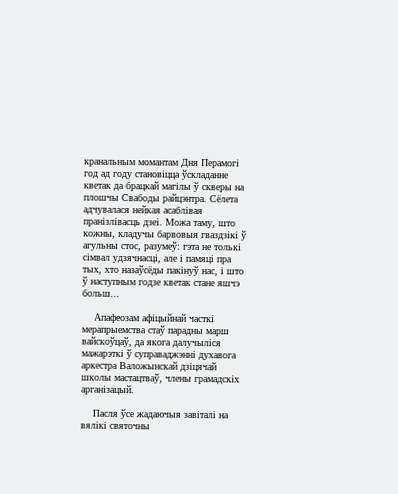кранальным момантам Дня Перамогі год ад году становіцца ўскладанне кветак да брацкай магілы ў скверы на плошчы Свабоды райцэнтра. Сёлета адчувалася нейкая асаблівая пранізлівасць дзеі. Можа таму, што кожны, кладучы барвовыя гваздзікі ў агульны стос, разумеў: гэта не толькі сімвал удзячнасці, але і памяці пра тых, хто назаўсёды пакінуў нас, і што ў наступным годзе кветак стане яшчэ больш...

    Апафеозам афіцыйнай часткі мерапрыемства стаў парадны марш вайскоўцаў, да якога далучыліся мажарэткі ў суправаджэнні духавога аркестра Валожынскай дзіцячай школы мастацтваў, члены грамадскіх арганізацый.

    Пасля ўсе жадаючыя завіталі на вялікі святочны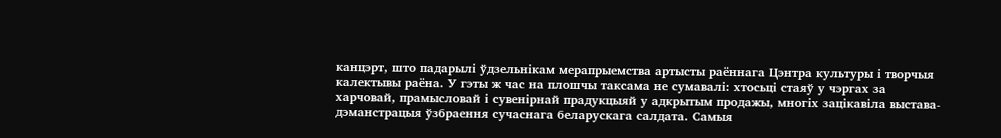канцэрт, што падарылі ўдзельнікам мерапрыемства артысты раённага Цэнтра культуры і творчыя калектывы раёна. У гэты ж час на плошчы таксама не сумавалі: хтосьці стаяў у чэргах за харчовай, прамысловай і сувенірнай прадукцыяй у адкрытым продажы, многіх зацікавіла выстава-дэманстрацыя ўзбраення сучаснага беларускага салдата. Самыя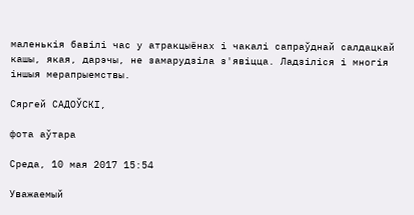маленькія бавілі час у атракцыёнах і чакалі сапраўднай салдацкай кашы, якая, дарэчы, не замарудзіла з'явіцца. Ладзіліся і многія іншыя мерапрыемствы.

Сяргей САДОЎСКІ,

фота аўтара

Среда, 10 мая 2017 15:54

Уважаемый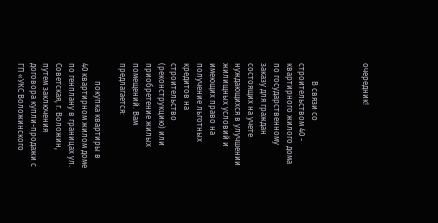очередник!



         В связи со строительством 40 - квартирного жилого дома по государственному  заказу для граждан состоящих на учете нуждающихся в улучшении жилищных условий и имеющих право на получение льготных кредитов на строительство (реконструкцию) или приобретение жилых помещений. Вам предлагается:

         покупка квартиры в 40 квартирном жилом доме по генплану в границах ул. Советская, г. Воложин, путем заключения договора купли-продажи с ГП «УКС Воложинского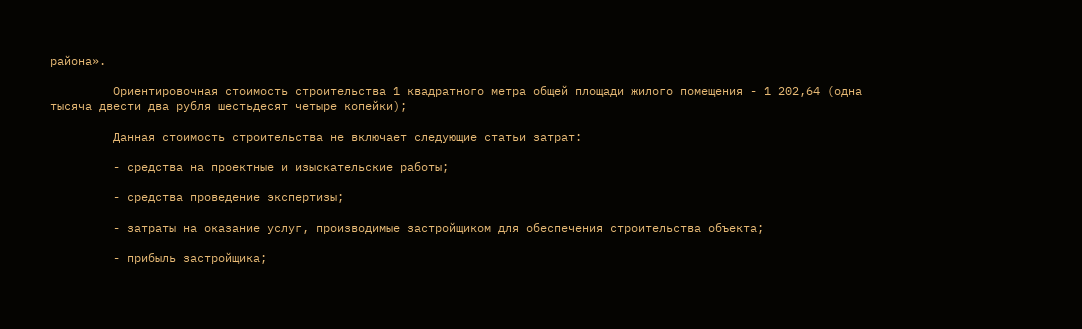района».

         Ориентировочная стоимость строительства 1 квадратного метра общей площади жилого помещения - 1 202,64 (одна тысяча двести два рубля шестьдесят четыре копейки);

         Данная стоимость строительства не включает следующие статьи затрат:

         - средства на проектные и изыскательские работы;

         - средства проведение экспертизы;

         - затраты на оказание услуг, производимые застройщиком для обеспечения строительства объекта;

         - прибыль застройщика;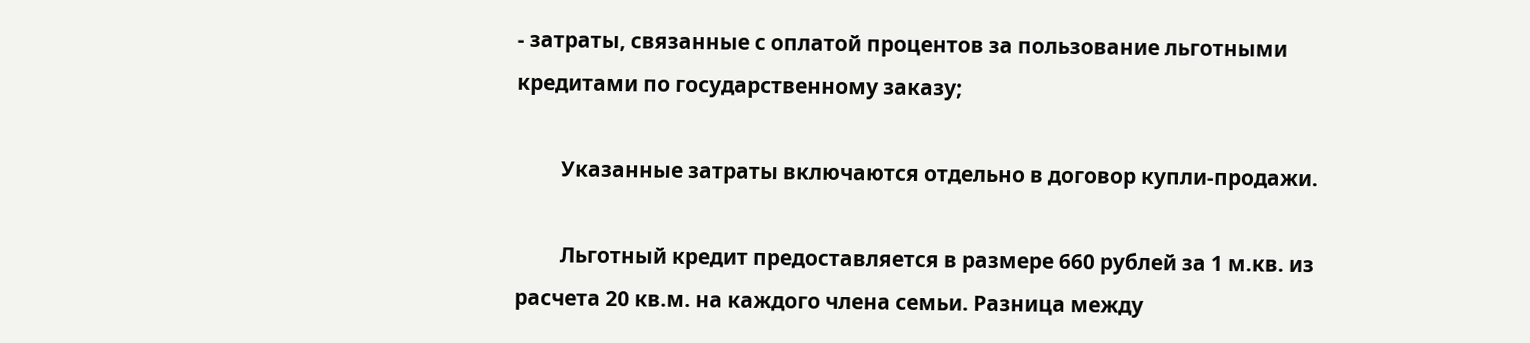- затраты, связанные с оплатой процентов за пользование льготными кредитами по государственному заказу;

         Указанные затраты включаются отдельно в договор купли-продажи.

         Льготный кредит предоставляется в размере 660 рублей за 1 м.кв. из расчета 20 кв.м. на каждого члена семьи. Разница между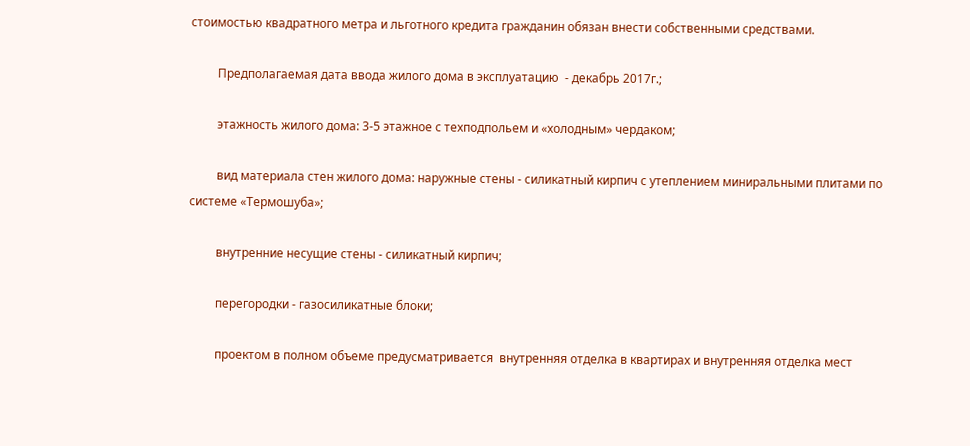стоимостью квадратного метра и льготного кредита гражданин обязан внести собственными средствами.

         Предполагаемая дата ввода жилого дома в эксплуатацию  - декабрь 2017г.;

         этажность жилого дома: 3-5 этажное с техподпольем и «холодным» чердаком;

         вид материала стен жилого дома: наружные стены - силикатный кирпич с утеплением миниральными плитами по системе «Термошуба»;

         внутренние несущие стены - силикатный кирпич;

         перегородки - газосиликатные блоки;

         проектом в полном объеме предусматривается  внутренняя отделка в квартирах и внутренняя отделка мест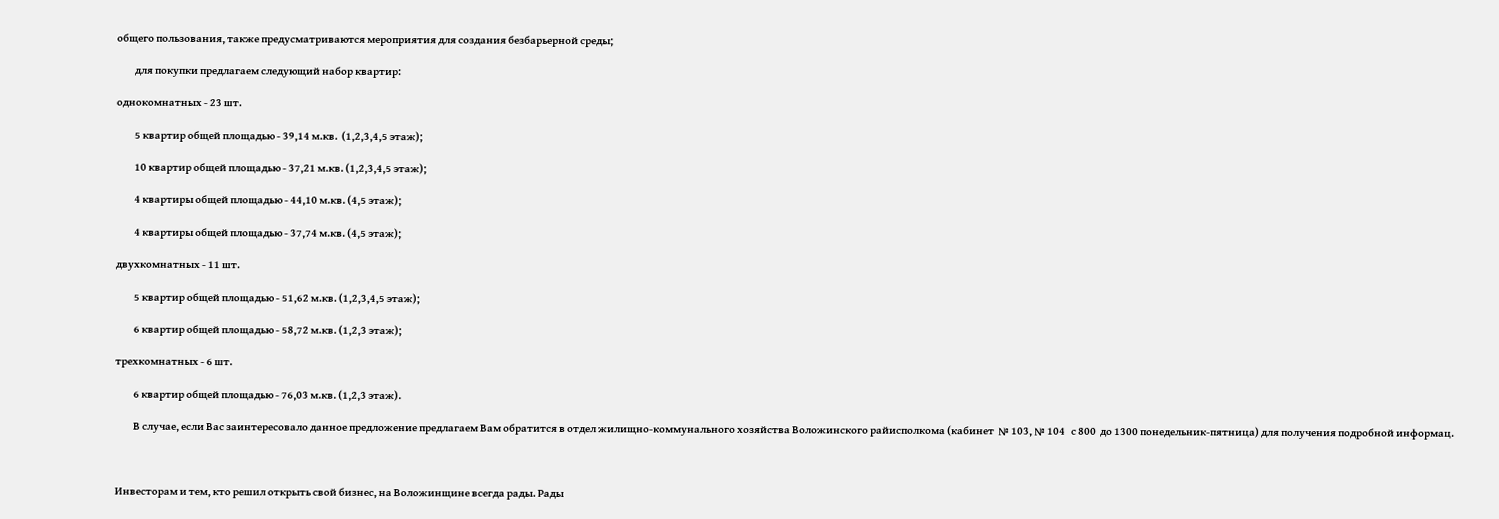общего пользования, также предусматриваются мероприятия для создания безбарьерной среды;

         для покупки предлагаем следующий набор квартир:

однокомнатных - 23 шт.

         5 квартир общей площадью - 39,14 м.кв.  (1,2,3,4,5 этаж);

         10 квартир общей площадью - 37,21 м.кв. (1,2,3,4,5 этаж);

         4 квартиры общей площадью - 44,10 м.кв. (4,5 этаж);

         4 квартиры общей площадью - 37,74 м.кв. (4,5 этаж);

двухкомнатных - 11 шт.

         5 квартир общей площадью - 51,62 м.кв. (1,2,3,4,5 этаж);

         6 квартир общей площадью - 58,72 м.кв. (1,2,3 этаж);

трехкомнатных - 6 шт.

         6 квартир общей площадью - 76,03 м.кв. (1,2,3 этаж).

         В случае, если Вас заинтересовало данное предложение предлагаем Вам обратится в отдел жилищно-коммунального хозяйства Воложинского райисполкома (кабинет  № 103, № 104   с 800  до 1300 понедельник-пятница) для получения подробной информац.



Инвесторам и тем, кто решил открыть свой бизнес, на Воложинщине всегда рады. Рады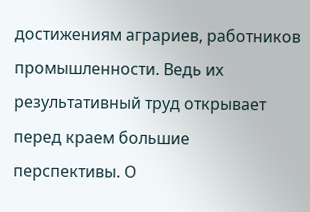достижениям аграриев, работников промышленности. Ведь их результативный труд открывает перед краем большие перспективы. О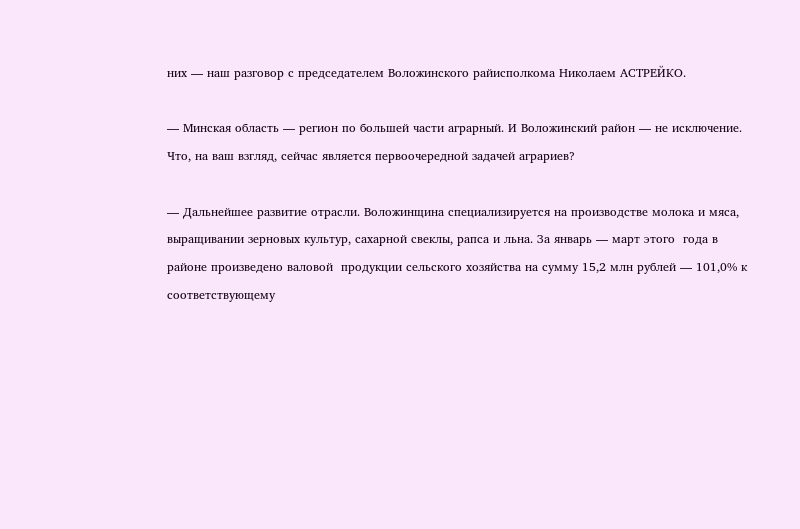них — наш разговор с председателем Воложинского райисполкома Николаем АСТРЕЙКО.

— Минская область — регион по большей части аграрный. И Воложинский район — не исключение. Что, на ваш взгляд, сейчас является первоочередной задачей аграриев?

— Дальнейшее развитие отрасли. Воложинщина специализируется на производстве молока и мяса, выращивании зерновых культур, сахарной свеклы, рапса и льна. За январь — март этого  года в районе произведено валовой  продукции сельского хозяйства на сумму 15,2 млн рублей — 101,0% к соответствующему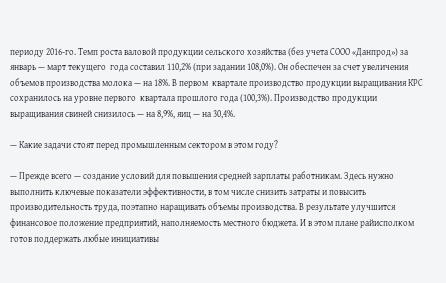периоду 2016-го. Темп роста валовой продукции сельского хозяйства (без учета СООО «Данпрод») за январь — март текущего  года составил 110,2% (при задании 108,0%). Он обеспечен за счет увеличения объемов производства молока — на 18%. В первом  квартале производство продукции выращивания КРС сохранилось на уровне первого  квартала прошлого года (100,3%). Производство продукции выращивания свиней снизилось — на 8,9%, яиц — на 30,4%.

— Какие задачи стоят перед промышленным сектором в этом году?

— Прежде всего — создание условий для повышения средней зарплаты работникам. Здесь нужно выполнить ключевые показатели эффективности, в том числе снизить затраты и повысить производительность труда, поэтапно наращивать объемы производства. В результате улучшится финансовое положение предприятий, наполняемость местного бюджета. И в этом плане райисполком готов поддержать любые инициативы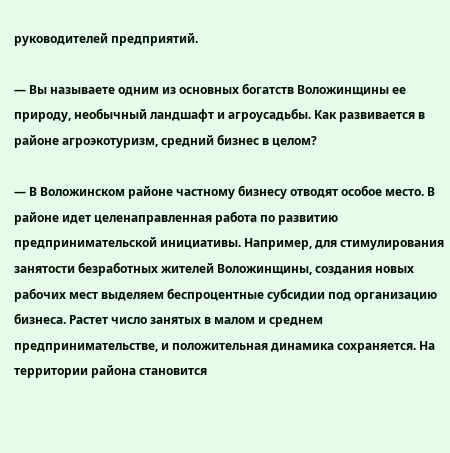руководителей предприятий.

— Вы называете одним из основных богатств Воложинщины ее природу, необычный ландшафт и агроусадьбы. Как развивается в районе агроэкотуризм, средний бизнес в целом?

— В Воложинском районе частному бизнесу отводят особое место. В районе идет целенаправленная работа по развитию предпринимательской инициативы. Например, для стимулирования занятости безработных жителей Воложинщины, создания новых рабочих мест выделяем беспроцентные субсидии под организацию бизнеса. Растет число занятых в малом и среднем предпринимательстве, и положительная динамика сохраняется. На территории района становится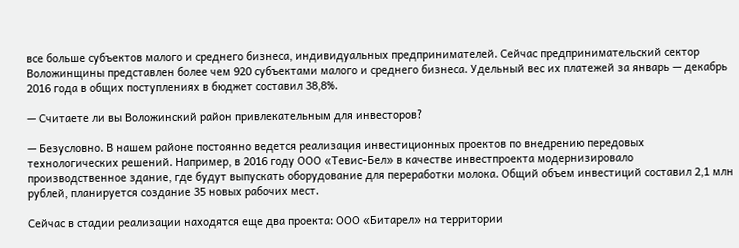все больше субъектов малого и среднего бизнеса, индивидуальных предпринимателей. Сейчас предпринимательский сектор Воложинщины представлен более чем 920 субъектами малого и среднего бизнеса. Удельный вес их платежей за январь — декабрь 2016 года в общих поступлениях в бюджет составил 38,8%.

— Считаете ли вы Воложинский район привлекательным для инвесторов?

— Безусловно. В нашем районе постоянно ведется реализация инвестиционных проектов по внедрению передовых технологических решений. Например, в 2016 году ООО «Тевис-Бел» в качестве инвестпроекта модернизировало производственное здание, где будут выпускать оборудование для переработки молока. Общий объем инвестиций составил 2,1 млн рублей, планируется создание 35 новых рабочих мест.

Сейчас в стадии реализации находятся еще два проекта: ООО «Битарел» на территории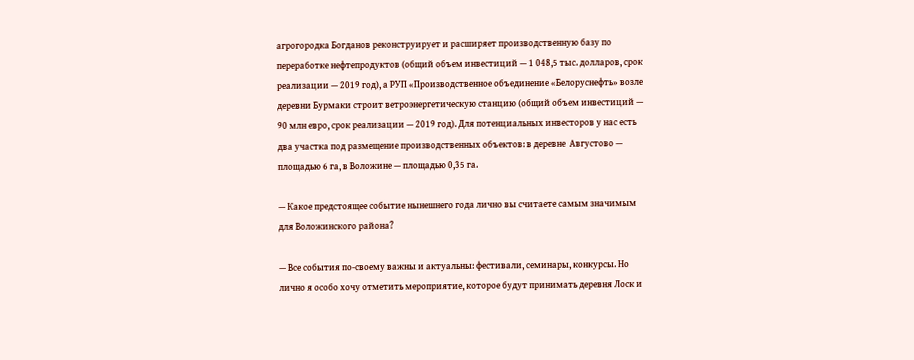агрогородка Богданов реконструирует и расширяет производственную базу по переработке нефтепродуктов (общий объем инвестиций — 1 048,5 тыс. долларов, срок реализации — 2019 год), а РУП «Производственное объединение «Белоруснефть» возле деревни Бурмаки строит ветроэнергетическую станцию (общий объем инвестиций — 90 млн евро, срок реализации — 2019 год). Для потенциальных инвесторов у нас есть два участка под размещение производственных объектов: в деревне  Августово — площадью 6 га, в Воложине — площадью 0,35 га.

— Какое предстоящее событие нынешнего года лично вы считаете самым значимым для Воложинского района?

— Все события по-своему важны и актуальны: фестивали, семинары, конкурсы. Но лично я особо хочу отметить мероприятие, которое будут принимать деревня Лоск и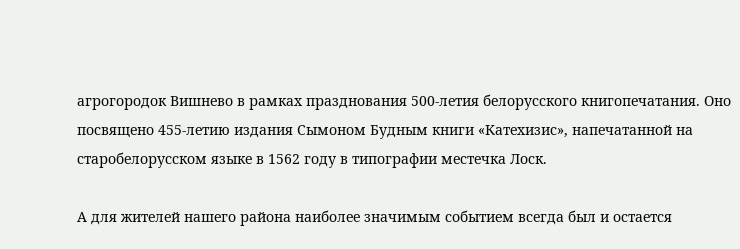агрогородок Вишнево в рамках празднования 500-летия белорусского книгопечатания. Оно посвящено 455-летию издания Сымоном Будным книги «Катехизис», напечатанной на старобелорусском языке в 1562 году в типографии местечка Лоск.

А для жителей нашего района наиболее значимым событием всегда был и остается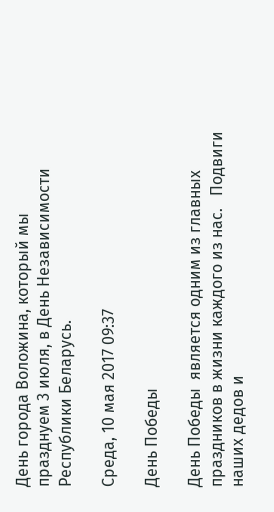День города Воложина, который мы празднуем 3 июля, в День Независимости Республики Беларусь.

Среда, 10 мая 2017 09:37

День Победы

День Победы  является одним из главных праздников в жизни каждого из нас.   Подвиги наших дедов и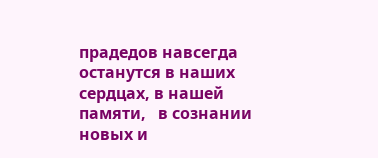прадедов навсегда останутся в наших сердцах, в нашей памяти,   в сознании новых и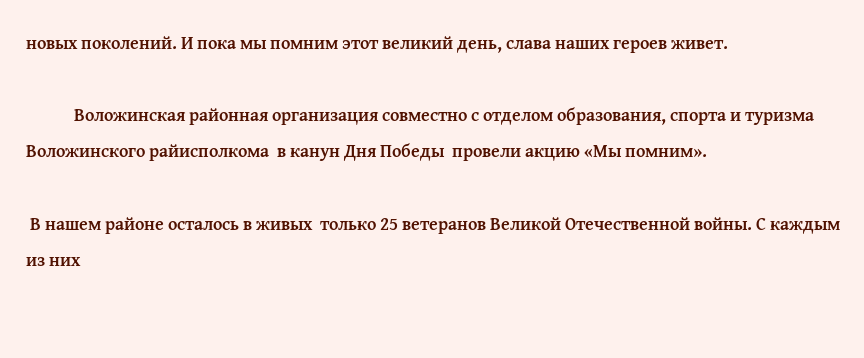новых поколений. И пока мы помним этот великий день, слава наших героев живет.

            Воложинская районная организация совместно с отделом образования, спорта и туризма Воложинского райисполкома  в канун Дня Победы  провели акцию «Мы помним».

 В нашем районе осталось в живых  только 25 ветеранов Великой Отечественной войны. С каждым из них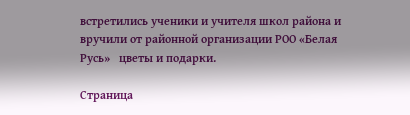встретились ученики и учителя школ района и вручили от районной организации РОО «Белая Русь»   цветы и подарки.

Страница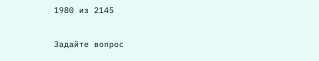1980 из 2145

Задайте вопрос